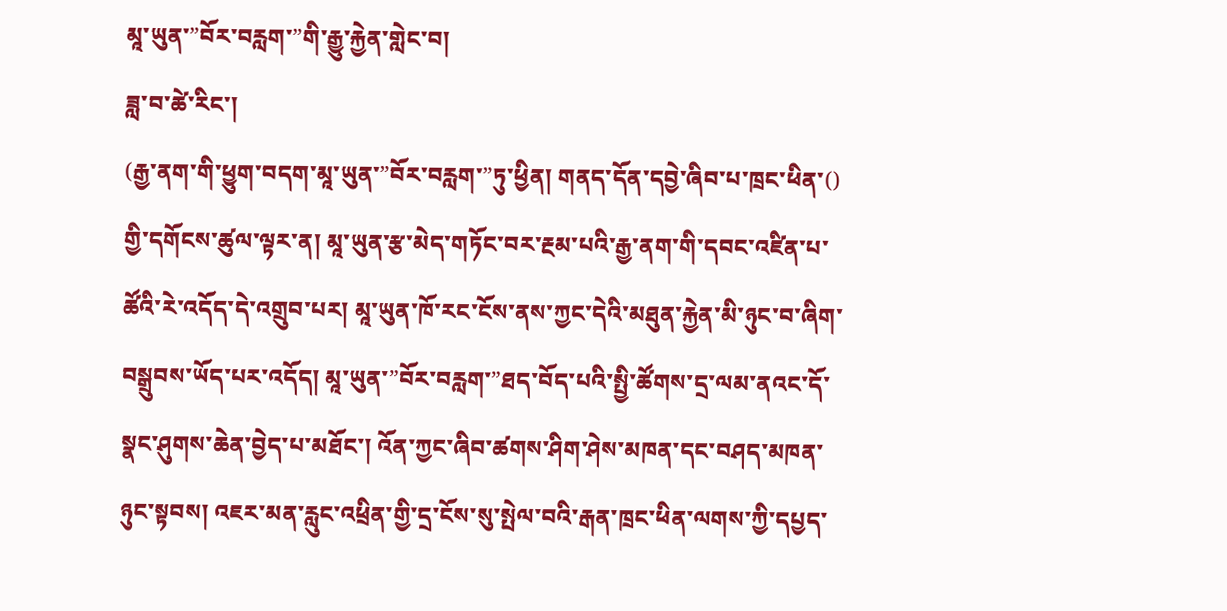མཱ་ཡུན་”བོར་བརླག་”གི་རྒྱུ་རྐྱེན་གླེང་བ།
ཟླ་བ་ཚེ་རིང་།
(རྒྱ་ནག་གི་ཕྱུག་བདག་མཱ་ཡུན་”བོར་བརླག་”ཏུ་ཕྱིན། གནད་དོན་དབྱེ་ཞིབ་པ་ཁྲང་ཕིན་() གྱི་དགོངས་ཚུལ་ལྟར་ན། མཱ་ཡུན་རྩ་མེད་གཏོང་བར་རྔམ་པའི་རྒྱ་ནག་གི་དབང་འཛིན་པ་ཚོའི་རེ་འདོད་དེ་འགྲུབ་པར། མཱ་ཡུན་ཁོ་རང་ངོས་ནས་ཀྱང་དེའི་མཐུན་རྐྱེན་མི་ཉུང་བ་ཞིག་བསྒྲུབས་ཡོད་པར་འདོད། མཱ་ཡུན་”བོར་བརླག་”ཐད་བོད་པའི་སྤྱི་ཚོགས་དྲ་ལམ་ནའང་དོ་སྣང་ཤུགས་ཆེན་བྱེད་པ་མཐོང་། འོན་ཀྱང་ཞིབ་ཚགས་ཤིག་ཤེས་མཁན་དང་བཤད་མཁན་ཉུང་སྟབས། འཇར་མན་རླུང་འཕྲིན་གྱི་དྲ་ངོས་སུ་སྤེལ་བའི་རྒན་ཁྲང་ཕིན་ལགས་ཀྱི་དཔྱད་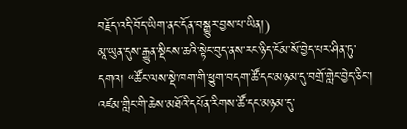བརྗོད་འདི་བོད་ཡིག་ནང་དོན་བསྒྱུར་བྱས་པ་ཡིན།)
མཱ་ཡུན་དུས་རྒྱུན་སྡིངས་ཆའི་སྟེང་བུད་ནས་རང་ཉིད་ངོམ་སོ་བྱེད་པར་ཤིན་ཏུ་དགའ། “ཚོང་ལས་སྡེ་ཁག་གི་ཕྱུག་བདག་ཚོ་དང་མཉམ་དུ་བགྲོ་གླེང་བྱེད་ཅིང་། འཛམ་གླིང་གི་ཆེས་མཐོའི་དཔོན་རིགས་ཚོ་དང་མཉམ་དུ་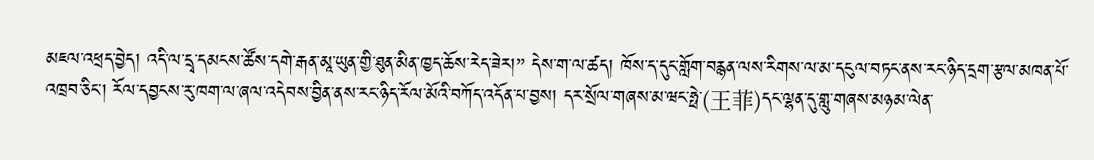མཇལ་འཕྲད་བྱེད། འདི་ལ་དྲྭ་དམངས་ཚོས་དགེ་རྒན་མཱ་ཡུན་གྱི་ཐུན་མིན་ཁྱད་ཆོས་རེད་ཟེར།” དེས་ག་ལ་ཚད། ཁོས་ད་དུང་གློག་བརྙན་ལས་རིགས་ལ་མ་དངུལ་བཏང་ནས་རང་ཉིད་དྲག་རྩལ་མཁན་པོ་འཁྲབ་ཅིང་། རོལ་དབྱངས་རུ་ཁག་ལ་ཞལ་འདེབས་བྱིན་ནས་རང་ཉིད་རོལ་མོའི་བཀོད་འདོན་པ་བྱས། དར་སྲོལ་གཞས་མ་ཝང་ཧྥེ་(王菲)དང་ལྷན་དུ་གླུ་གཞས་མཉམ་ལེན་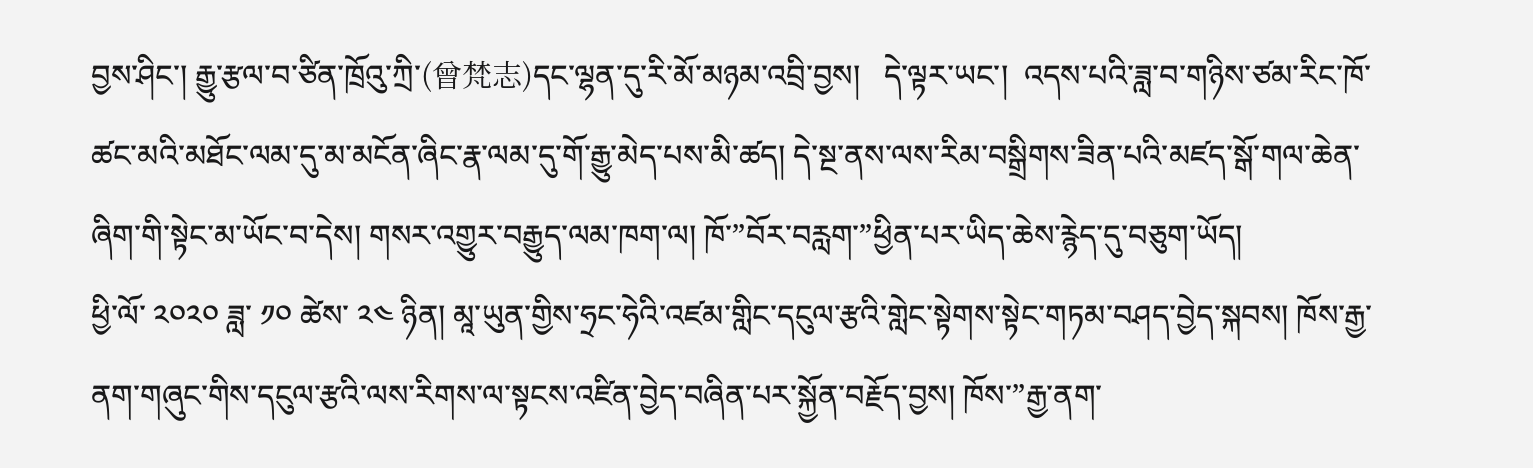བྱས་ཤིང་། རྒྱུ་རྩལ་བ་ཙིན་ཁྲོའུ་ཀྲི་(曾梵志)དང་ལྷན་དུ་རི་མོ་མཉམ་འབྲི་བྱས།   དེ་ལྟར་ཡང་།  འདས་པའི་ཟླ་བ་གཉིས་ཙམ་རིང་ཁོ་ཚང་མའི་མཐོང་ལམ་དུ་མ་མངོན་ཞིང་རྣ་ལམ་དུ་གོ་རྒྱུ་མེད་པས་མི་ཚད། དེ་སྔ་ནས་ལས་རིམ་བསྒྲིགས་ཟིན་པའི་མཛད་སྒོ་གལ་ཆེན་ཞིག་གི་སྟེང་མ་ཡོང་བ་དེས། གསར་འགྱུར་བརྒྱུད་ལམ་ཁག་ལ། ཁོ་”བོར་བརླག་”ཕྱིན་པར་ཡིད་ཆེས་རྙེད་དུ་བཅུག་ཡོད།
ཕྱི་ལོ་ ༢༠༢༠ ཟླ་ ༡༠ ཚེས་ ༢༤ ཉིན། མཱ་ཡུན་གྱིས་ཧྲང་ཧེའི་འཛམ་གླིང་དངུལ་རྩའི་གླེང་སྟེགས་སྟེང་གཏམ་བཤད་བྱེད་སྐབས། ཁོས་རྒྱ་ནག་གཞུང་གིས་དངུལ་རྩའི་ལས་རིགས་ལ་སྟངས་འཛིན་བྱེད་བཞིན་པར་སྐྱོན་བརྗོད་བྱས། ཁོས་”རྒྱ་ནག་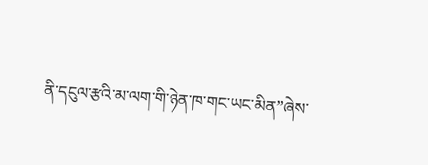ནི་དངུལ་རྩའི་མ་ལག་གི་ཉེན་ཁ་གང་ཡང་མིན”ཞེས་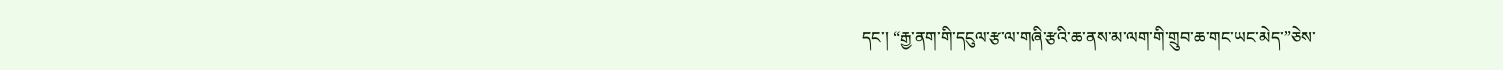དང་། “རྒྱ་ནག་གི་དངུལ་རྩ་ལ་གཞི་རྩའི་ཆ་ནས་མ་ལག་གི་གྲུབ་ཆ་གང་ཡང་མེད་”ཅེས་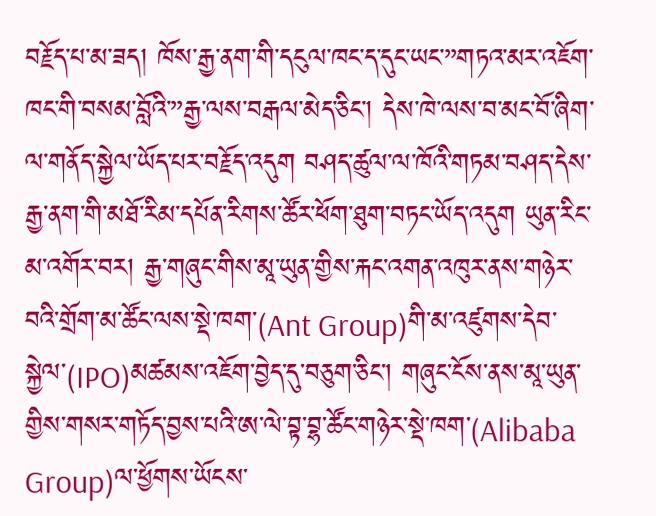བརྗོད་པ་མ་ཟད། ཁོས་རྒྱ་ནག་གི་དངུལ་ཁང་ད་དུང་ཡང་”གཏའ་མར་འཇོག་ཁང་གི་བསམ་བློའི་”རྒྱ་ལས་བརྒལ་མེད་ཅིང་། དེས་ཁེ་ལས་བ་མང་བོ་ཞིག་ལ་གནོད་སྐྱེལ་ཡོད་པར་བརྗོད་འདུག བཤད་ཚུལ་ལ་ཁོའི་གཏམ་བཤད་དེས་རྒྱ་ནག་གི་མཐོ་རིམ་དཔོན་རིགས་ཚོར་ཕོག་ཐུག་བཏང་ཡོད་འདུག ཡུན་རིང་མ་འགོར་བར། རྒྱ་གཞུང་གིས་མཱ་ཡུན་གྱིས་རྐང་འགན་འཁུར་ནས་གཉེར་བའི་གྲོག་མ་ཚོང་ལས་སྡེ་ཁག་(Ant Group)གི་མ་འཛུགས་དེབ་སྐྱེལ་(IPO)མཚམས་འཇོག་བྱེད་དུ་བཅུག་ཅིང་། གཞུང་ངོས་ནས་མཱ་ཡུན་གྱིས་གསར་གཏོད་བྱས་པའི་ཨ་ལེ་བྟ་བྷ་ཚོང་གཉེར་སྡེ་ཁག་(Alibaba Group)ལ་ཕྱོགས་ཡོངས་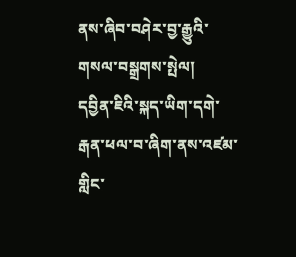ནས་ཞིབ་བཤེར་བྱ་རྒྱུའི་གསལ་བསྒྲགས་སྤེལ།
དབྱིན་ཇིའི་སྐད་ཡིག་དགེ་རྒན་ཕལ་བ་ཞིག་ནས་འཛམ་གླིང་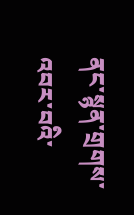ནང་སྙན་གྲགས་འབར་བའི་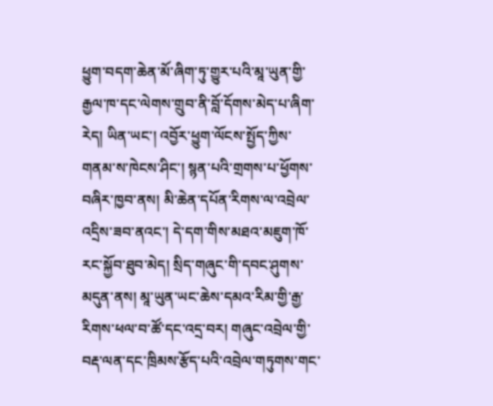ཕྱུག་བདག་ཆེན་མོ་ཞིག་ཏུ་གྱུར་པའི་མཱ་ཡུན་གྱི་རྒྱལ་ཁ་དང་ལེགས་གྲུབ་ནི་བློ་དོགས་མེད་པ་ཞིག་རེད། ཡིན་ཡང་། འབྱོར་ཕྱུག་ལོངས་སྤྱོད་ཀྱིས་གནམ་ས་ཁེངས་ཤིང་། སྙན་པའི་གྲགས་པ་ཕྱོགས་བཞིར་ཁྱབ་ནས། མི་ཆེན་དཔོན་རིགས་ལ་འབྲེལ་འདྲིས་ཟབ་ནའང་། དེ་དག་གིས་མཐའ་མཇུག་ཁོ་རང་སྐྱོབ་ཐུབ་མེད། སྲིད་གཞུང་གི་དབང་ཤུགས་མདུན་ནས། མཱ་ཡུན་ཡང་ཆེས་དམའ་རིམ་གྱི་རྒྱ་རིགས་ཕལ་བ་ཚོ་དང་འདྲ་བར། གཞུང་འབྲེལ་གྱི་བརྡ་ལན་དང་ཁྲིམས་རྩོད་པའི་འབྲེལ་གཏུགས་གང་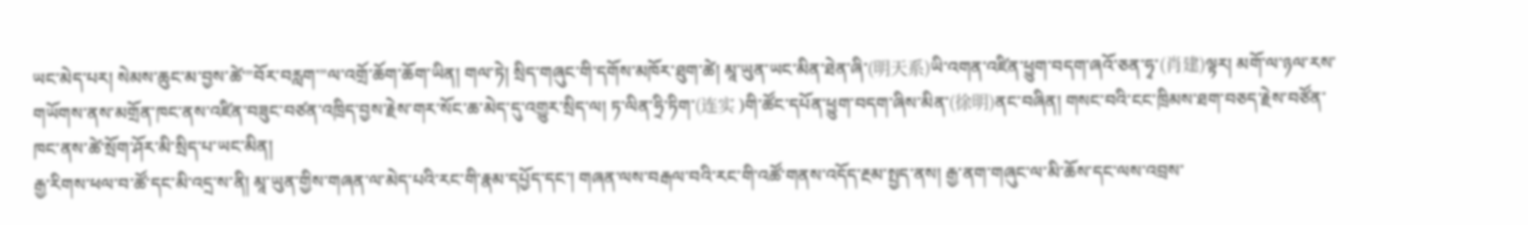ཡང་མེད་པར། སེམས་ཆུང་མ་བྱས་ཚེ་”བོར་བརླག་”ལ་འགྲོ་ཆོག་ཆོག་ཡིན། གལ་ཏེ། སྲིད་གཞུང་གི་དགོས་མཁོར་ཐུག་ཚེ། མཱ་ཡུན་ཡང་མིན་ཐེན་ཞི་(明天系)ཡི་འགན་འཛིན་ཕྱུག་བདག་ཞའོ་ཅན་ཧྭ་(肖建)ལྟར། མགོ་ལ་ཉལ་རས་གཡོགས་ནས་མགྲོན་ཁང་ནས་འཛིན་བཟུང་བཙན་འཁྲིད་བྱས་རྗེས་གར་སོང་ཆ་མེད་དུ་འགྱུར་སྲིད་ལ། ཏ་ལིན་ཧྲི་ཏིག་(连实 )གི་ཚོང་དཔོན་ཕྱུག་བདག་ཞིས་མིན་(徐明)ནང་བཞིན། གསང་བའི་ངང་ཁྲིམས་ཐག་བཅད་རྗེས་བཙོན་ཁང་ནས་ཚེ་སྲོག་ཤོར་མི་སྲིད་པ་ཡང་མིན།
རྒྱ་རིགས་ཕལ་བ་ཚོ་དང་མི་འདྲ་ས་ནི། མཱ་ཡུན་གྱིས་གཞན་ལ་མེད་པའི་རང་གི་རྣམ་དཔྱོད་དང་། གཞན་ལས་བརྒལ་བའི་རང་གི་འཚོ་གནས་འདོད་རྔམ་སྤྱད་ནས། རྒྱ་ནག་གཞུང་ལ་མི་ཆོས་དང་ལས་འབྲས་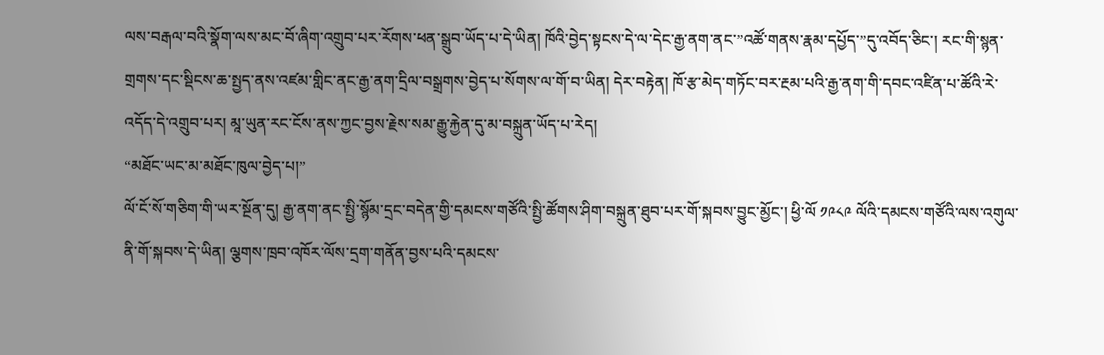ལས་བརྒལ་བའི་སྣོག་ལས་མང་བོ་ཞིག་འགྲུབ་པར་རོགས་ཕན་སྒྲུབ་ཡོད་པ་དེ་ཡིན། ཁོའི་བྱེད་སྟངས་དེ་ལ་དེང་རྒྱ་ནག་ནང་”འཚོ་གནས་རྣམ་དཔྱོད་”དུ་འབོད་ཅིང་། རང་གི་སྙན་གྲགས་དང་སྡིངས་ཆ་སྤྱད་ནས་འཛམ་གླིང་ནང་རྒྱ་ནག་དྲིལ་བསྒྲགས་བྱེད་པ་སོགས་ལ་གོ་བ་ཡིན། དེར་བརྟེན། ཁོ་རྩ་མེད་གཏོང་བར་རྔམ་པའི་རྒྱ་ནག་གི་དབང་འཛིན་པ་ཚོའི་རེ་འདོད་དེ་འགྲུབ་པར། མཱ་ཡུན་རང་ངོས་ནས་ཀྱང་བྱས་རྗེས་སམ་རྒྱུ་རྐྱེན་དུ་མ་བསྐྲུན་ཡོད་པ་རེད།
“མཐོང་ཡང་མ་མཐོང་ཁུལ་བྱེད་པ།”
ལོ་ངོ་སོ་གཅིག་གི་ཡར་སྔོན་དུ། རྒྱ་ནག་ནང་སྤྱི་སྙོམ་དྲང་བདེན་གྱི་དམངས་གཙོའི་སྤྱི་ཚོགས་ཤིག་བསྐྲུན་ཐུབ་པར་གོ་སྐབས་བྱུང་མྱོང་། ཕྱི་ལོ ༡༩༨༩ ལོའི་དམངས་གཙོའི་ལས་འགུལ་ནི་གོ་སྐབས་དེ་ཡིན། ལྕགས་ཁྲབ་འཁོར་ལོས་དྲག་གནོན་བྱས་པའི་དམངས་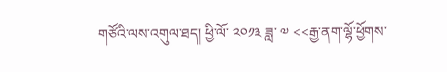གཙོའི་ལས་འགུལ་ཐད། ཕྱི་ལོ་ ༢༠༡༣ ཟླ་ ༧ <<རྒྱ་ནག་ལྷོ་ཕྱོགས་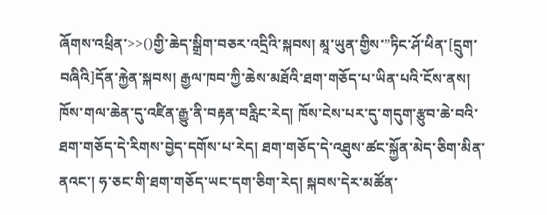ཞོགས་འཕྲིན་>>()གྱི་ཆེད་སྒྲིག་བཅར་འདྲིའི་སྐབས། མཱ་ཡུན་གྱིས་”ཏིང་ཤོ་ཕིན་[དྲུག་བཞིའི]དོན་རྐྱེན་སྐབས། རྒྱལ་ཁབ་ཀྱི་ཆེས་མཐོའི་ཐག་གཅོད་པ་ཡིན་པའི་ངོས་ནས། ཁོས་གལ་ཆེན་དུ་འཛིན་རྒྱུ་ནི་བརྟན་བརླིང་རེད། ཁོས་ངེས་པར་དུ་གདུག་རྩུབ་ཆེ་བའི་ཐག་གཅོད་དེ་རིགས་བྱེད་དགོས་པ་རེད། ཐག་གཅོད་དེ་འཐུས་ཚང་སྐྱོན་མེད་ཅིག་མིན་ནའང་། ཧ་ཅང་གི་ཐག་གཅོད་ཡང་དག་ཅིག་རེད། སྐབས་དེར་མཚོན་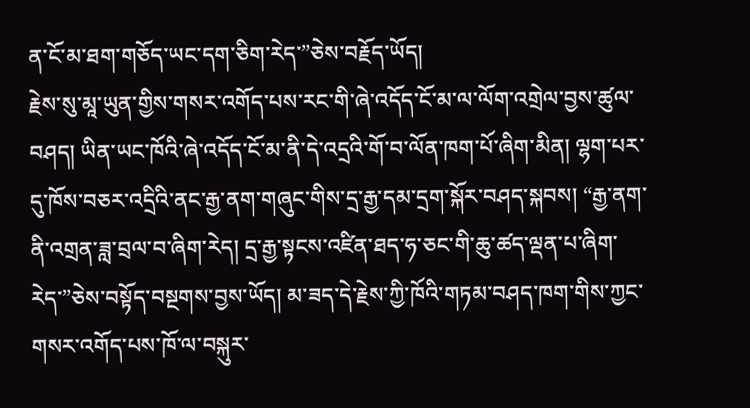ན་ངོ་མ་ཐག་གཅོད་ཡང་དག་ཅིག་རེད་”ཅེས་བརྗོད་ཡོད།
རྗེས་སུ་མཱ་ཡུན་གྱིས་གསར་འགོད་པས་རང་གི་ཞེ་འདོད་ངོ་མ་ལ་ལོག་འགྲེལ་བྱས་ཚུལ་བཤད། ཡིན་ཡང་ཁོའི་ཞེ་འདོད་ངོ་མ་ནི་དེ་འདྲའི་གོ་བ་ལོན་ཁག་པོ་ཞིག་མིན། ལྷག་པར་དུ་ཁོས་བཅར་འདྲིའི་ནང་རྒྱ་ནག་གཞུང་གིས་དྲ་རྒྱ་དམ་དྲག་སྐོར་བཤད་སྐབས། “རྒྱ་ནག་ནི་འགྲན་ཟླ་བྲལ་བ་ཞིག་རེད། དྲ་རྒྱ་སྟངས་འཛིན་ཐད་ཧ་ཅང་གི་ཆུ་ཚད་ལྡན་པ་ཞིག་རེད་”ཅེས་བསྟོད་བསྔགས་བྱས་ཡོད། མ་ཟད་དེ་རྗེས་ཀྱི་ཁོའི་གཏམ་བཤད་ཁག་གིས་ཀྱང་གསར་འགོད་པས་ཁོ་ལ་བསྐུར་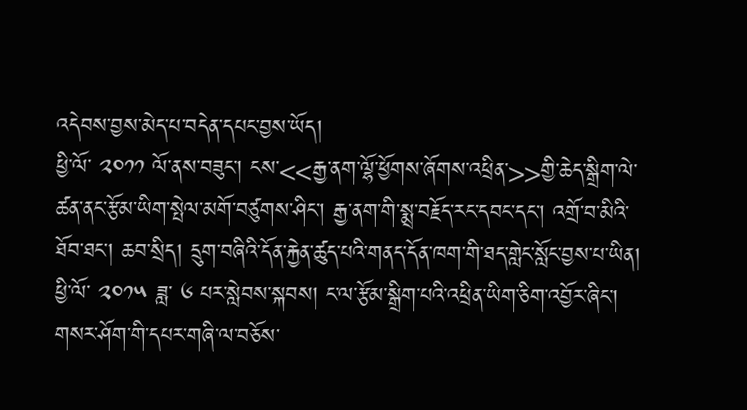འདེབས་བྱས་མེད་པ་བདེན་དཔང་བྱས་ཡོད།
ཕྱི་ལོ་ ༢༠༡༡ ལོ་ནས་བཟུང་། ངས་<<རྒྱ་ནག་ལྷོ་ཕྱོགས་ཞོགས་འཕྲིན་>>གྱི་ཆེད་སྒྲིག་ལེ་ཚན་ནང་རྩོམ་ཡིག་སྤེལ་མགོ་བཙུགས་ཤིང་། རྒྱ་ནག་གི་སྨྲ་བརྗོད་རང་དབང་དང་། འགྲོ་བ་མིའི་ཐོབ་ཐང་། ཆབ་སྲིད། དྲུག་བཞིའི་དོན་རྐྱེན་ཚུད་པའི་གནད་དོན་ཁག་གི་ཐད་གླེང་སློང་བྱས་པ་ཡིན། ཕྱི་ལོ་ ༢༠༡༥ ཟླ་ ༦ པར་སླེབས་སྐབས། ང་ལ་རྩོམ་སྒྲིག་པའི་འཕྲིན་ཡིག་ཅིག་འབྱོར་ཞིང་། གསར་ཤོག་གི་དཔར་གཞི་ལ་བཅོས་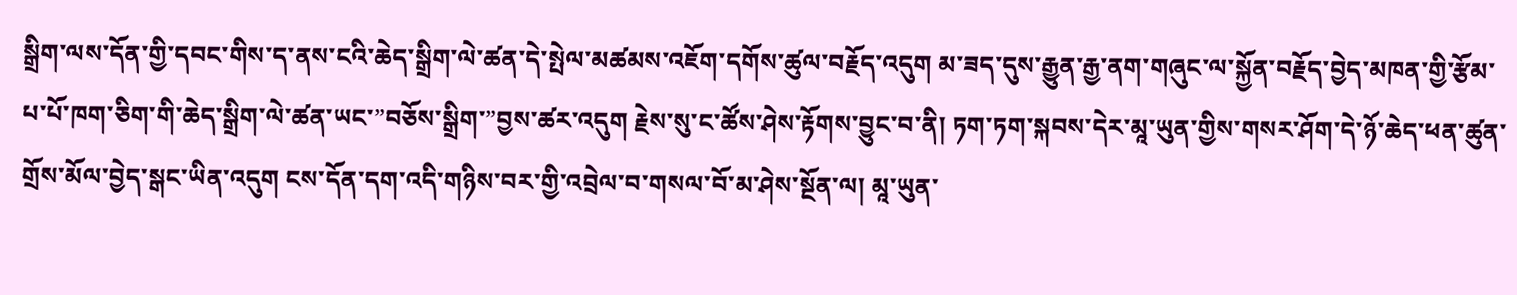སྒྲིག་ལས་དོན་གྱི་དབང་གིས་ད་ནས་ངའི་ཆེད་སྒྲིག་ལེ་ཚན་དེ་སྤེལ་མཚམས་འཇོག་དགོས་ཚུལ་བརྗོད་འདུག མ་ཟད་དུས་རྒྱུན་རྒྱ་ནག་གཞུང་ལ་སྐྱོན་བརྗོད་བྱེད་མཁན་གྱི་རྩོམ་པ་པོ་ཁག་ཅིག་གི་ཆེད་སྒྲིག་ལེ་ཚན་ཡང་”བཅོས་སྒྲིག་”བྱས་ཚར་འདུག རྗེས་སུ་ང་ཚོས་ཤེས་རྟོགས་བྱུང་བ་ནི། ཏག་ཏག་སྐབས་དེར་མཱ་ཡུན་གྱིས་གསར་ཤོག་དེ་ཉོ་ཆེད་ཕན་ཚུན་གྲོས་མོལ་བྱེད་སྒང་ཡིན་འདུག ངས་དོན་དག་འདི་གཉིས་བར་གྱི་འབྲེལ་བ་གསལ་བོ་མ་ཤེས་སྔོན་ལ། མཱ་ཡུན་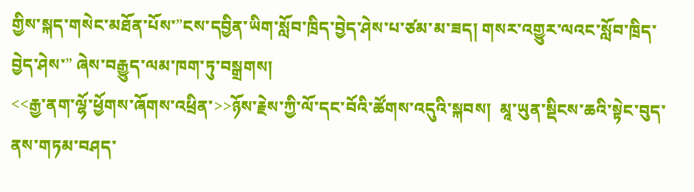གྱིས་སྐད་གསེང་མཐོན་པོས་”ངས་དབྱིན་ཡིག་སློབ་ཁྲིད་བྱེད་ཤེས་པ་ཙམ་མ་ཟད། གསར་འགྱུར་ལའང་སློབ་ཁྲིད་བྱེད་ཤེས་” ཞེས་བརྒྱུད་ལམ་ཁག་ཏུ་བསྒྲགས།
<<རྒྱ་ནག་ལྷོ་ཕྱོགས་ཞོགས་འཕྲིན་>>ཉོས་རྗེས་ཀྱི་ལོ་དང་བོའི་ཚོགས་འདུའི་སྐབས།  མཱ་ཡུན་སྡིངས་ཆའི་སྟེང་བུད་ནས་གཏམ་བཤད་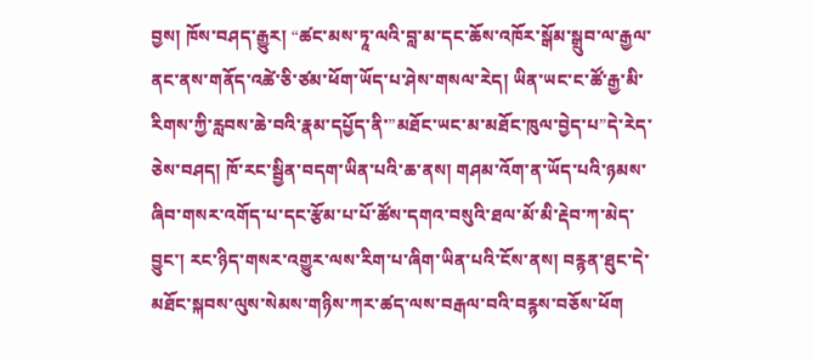བྱས། ཁོས་བཤད་རྒྱུར། “ཚང་མས་ཏཱ་ལའི་བླ་མ་དང་ཆོས་འཁོར་སྒོམ་སྒྲུབ་ལ་རྒྱལ་ནང་ནས་གནོད་འཚེ་ཅི་ཙམ་ཕོག་ཡོད་པ་ཤེས་གསལ་རེད། ཡིན་ཡང་ང་ཚོ་རྒྱ་མི་རིགས་ཀྱི་རླབས་ཆེ་བའི་རྣམ་དཔྱོད་ནི་”མཐོང་ཡང་མ་མཐོང་ཁུལ་བྱེད་པ”དེ་རེད་ཅེས་བཤད། ཁོ་རང་སྦྱིན་བདག་ཡིན་པའི་ཆ་ནས། གཤམ་འོག་ན་ཡོད་པའི་ཉམས་ཞིབ་གསར་འགོད་པ་དང་རྩོམ་པ་པོ་ཚོས་དགའ་བསུའི་ཐལ་མོ་མི་རྡེབ་ཀ་མེད་བྱུང་། རང་ཉིད་གསར་འགྱུར་ལས་རིག་པ་ཞིག་ཡིན་པའི་ངོས་ནས། བརྙན་ཐུང་དེ་མཐོང་སྐབས་ལུས་སེམས་གཉིས་ཀར་ཚད་ལས་བརྒལ་བའི་བརྙས་བཅོས་ཕོག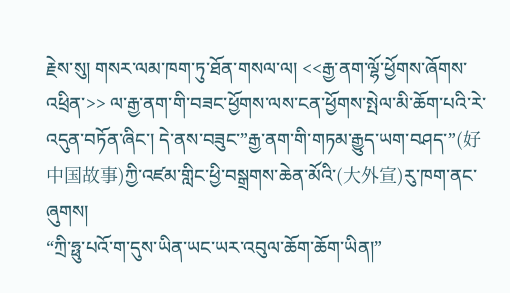རྗེས་སུ། གསར་ལམ་ཁག་ཏུ་ཐོན་གསལ་ལ། <<རྒྱ་ནག་ལྷོ་ཕྱོགས་ཞོགས་འཕྲིན་>> ལ་རྒྱ་ནག་གི་བཟང་ཕྱོགས་ལས་ངན་ཕྱོགས་སྤེལ་མི་ཆོག་པའི་རེ་འདུན་བཏོན་ཞིང་། དེ་ནས་བཟུང་”རྒྱ་ནག་གི་གཏམ་རྒྱུད་ཡག་བཤད་”(好中国故事)ཀྱི་འཛམ་གླིང་ཕྱི་བསྒྲགས་ཆེན་མོའི་(大外宣)རུ་ཁག་ནང་ཞུགས།
“ཀྲི་ཧྥུ་པའོ་ག་དུས་ཡིན་ཡང་ཡར་འབུལ་ཆོག་ཆོག་ཡིན།”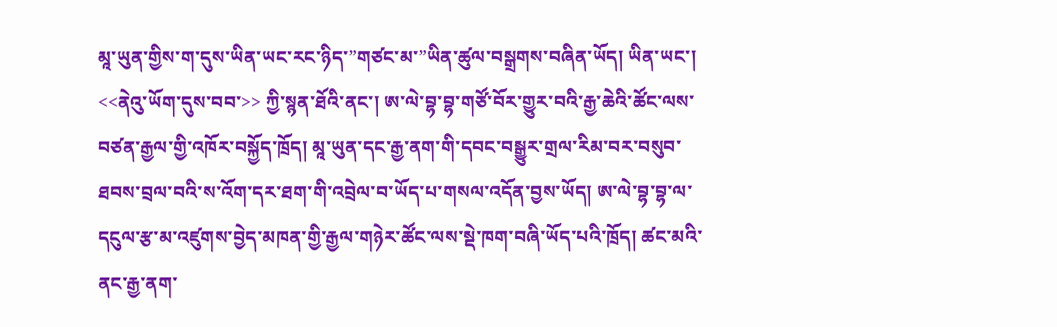མཱ་ཡུན་གྱིས་ག་དུས་ཡིན་ཡང་རང་ཉིད་”གཙང་མ་”ཡིན་ཚུལ་བསྒྲགས་བཞིན་ཡོད། ཡིན་ཡང་། <<ནེའུ་ཡོག་དུས་བབ་>> ཀྱི་སྙན་ཐོའི་ནང་། ཨ་ལེ་བྷ་བྷ་གཙོ་བོར་གྱུར་བའི་རྒྱ་ཆེའི་ཚོང་ལས་བཙན་རྒྱལ་གྱི་འཁོར་བསྐྱོད་ཁྲོད། མཱ་ཡུན་དང་རྒྱ་ནག་གི་དབང་བསྒྱུར་གྲལ་རིམ་བར་བསུབ་ཐབས་བྲལ་བའི་ས་འོག་དར་ཐག་གི་འབྲེལ་བ་ཡོད་པ་གསལ་འདོན་བྱས་ཡོད། ཨ་ལེ་བྷ་བྷ་ལ་དངུལ་རྩ་མ་འཛུགས་བྱེད་མཁན་གྱི་རྒྱལ་གཉེར་ཚོང་ལས་སྡེ་ཁག་བཞི་ཡོད་པའི་ཁྲོད། ཚང་མའི་ནང་རྒྱ་ནག་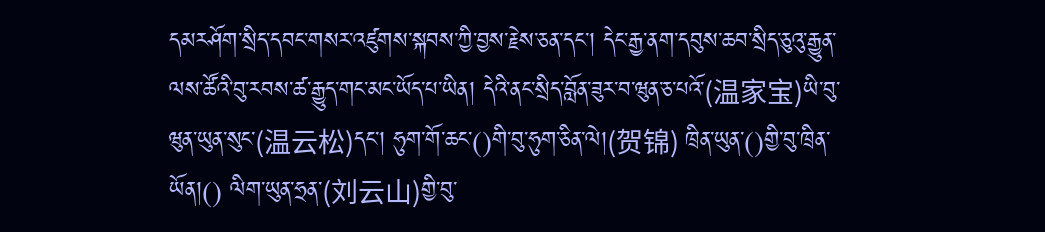དམརཤོག་སྲིད་དབང་གསར་འཛུགས་སྐབས་ཀྱི་བྱས་རྗེས་ཅན་དང་། དེང་རྒྱ་ནག་དབུས་ཆབ་སྲིད་ཅུའུ་རྒྱུན་ལས་ཚོའི་བུ་རབས་ཚ་རྒྱུད་གང་མང་ཡོད་པ་ཡིན། དེའི་ནང་སྲིད་བློན་ཟུར་བ་ཝུན་ཅ་པའོ་(温家宝)ཡི་བུ་ཝུན་ཡུན་སུང་(温云松)དང་། ཧུག་གོ་ཆང་()གི་བུ་ཧུག་ཅིན་ལེ།(贺锦) ཁྲིན་ཡུན་()གྱི་བུ་ཁྲིན་ཡོན།() ལིག་ཡུན་ཧྲན་(刘云山)གྱི་བུ་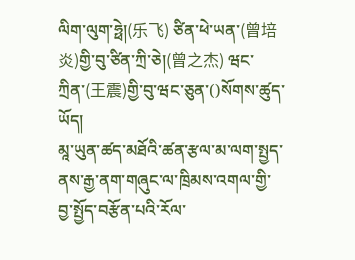ལིག་ལུག་ཧྥེ།(乐飞) ཙིན་ཕེ་ཡན་(曾培炎)གྱི་བུ་ཙིན་ཀྲི་ཅེ།(曾之杰) ཝང་ཀྲིན་(王震)གྱི་བུ་ཝང་ཅུན་()སོགས་ཚུད་ཡོད།
མཱ་ཡུན་ཚད་མཐོའི་ཚན་རྩལ་མ་ལག་སྤྱད་ནས་རྒྱ་ནག་གཞུང་ལ་ཁྲིམས་འགལ་གྱི་བྱ་སྤྱོད་བརྩོན་པའི་རོལ་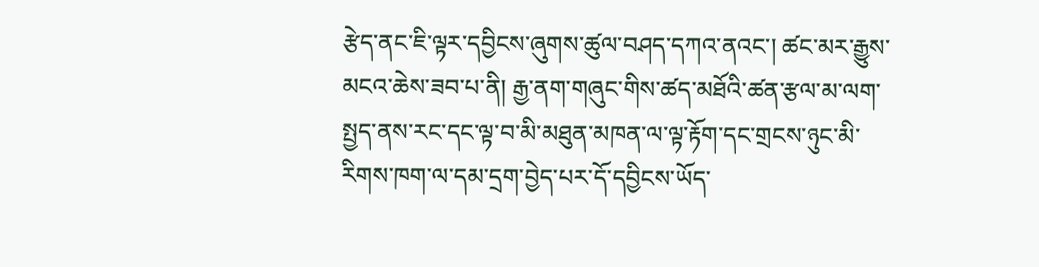རྩེད་ནང་ཇི་ལྟར་དབྱིངས་ཞུགས་ཚུལ་བཤད་དཀའ་ནའང་། ཚང་མར་རྒྱུས་མངའ་ཆེས་ཟབ་པ་ནི། རྒྱ་ནག་གཞུང་གིས་ཚད་མཐོའི་ཚན་རྩལ་མ་ལག་སྤྱད་ནས་རང་དང་ལྟ་བ་མི་མཐུན་མཁན་ལ་ལྟ་རྟོག་དང་གྲངས་ཉུང་མི་རིགས་ཁག་ལ་དམ་དྲག་བྱེད་པར་དོ་དབྱིངས་ཡོད་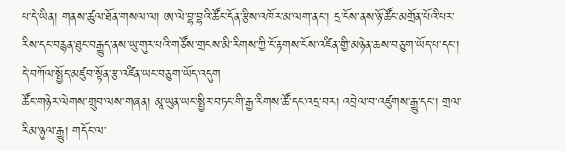པ་དེ་ཡིན། གནས་ཚུལ་ཐོན་གསལ་ལ། ཨ་ལེ་བྷ་བྷའི་ཚོང་དོན་རྩིས་འཁོར་མ་ལག་ནང་། དྲ་ངོས་ནས་ཉོ་ཚོང་མགྲོན་པོའི་པར་རིས་དང་བརྙན་ཐུང་བརྒྱུད་ནས་ཡུ་གུར་པའི་གཙོས་གྲངས་མི་རིགས་ཀྱི་ངོ་རྟགས་ངོས་འཛིན་གྱི་མཉེན་ཆས་བཅུག་ཡོད་པ་དང་། དེ་བཀོལ་སྤྱོད་མཛུབ་སྟོན་རྩ་འཛིན་ཡང་བཅུག་ཡོད་འདུག
ཚོང་གཉེར་ལེགས་གྲུབ་ལས་གཞན། མཱ་ཡུན་ཡང་སྤྱིར་བཏང་གི་རྒྱ་རིགས་ཚོ་དང་འདྲ་བར། འབྲེལ་བ་འཛུགས་རྒྱུ་དང་། གྲལ་རིམ་ཉུལ་རྒྱུ། གདོང་ལ་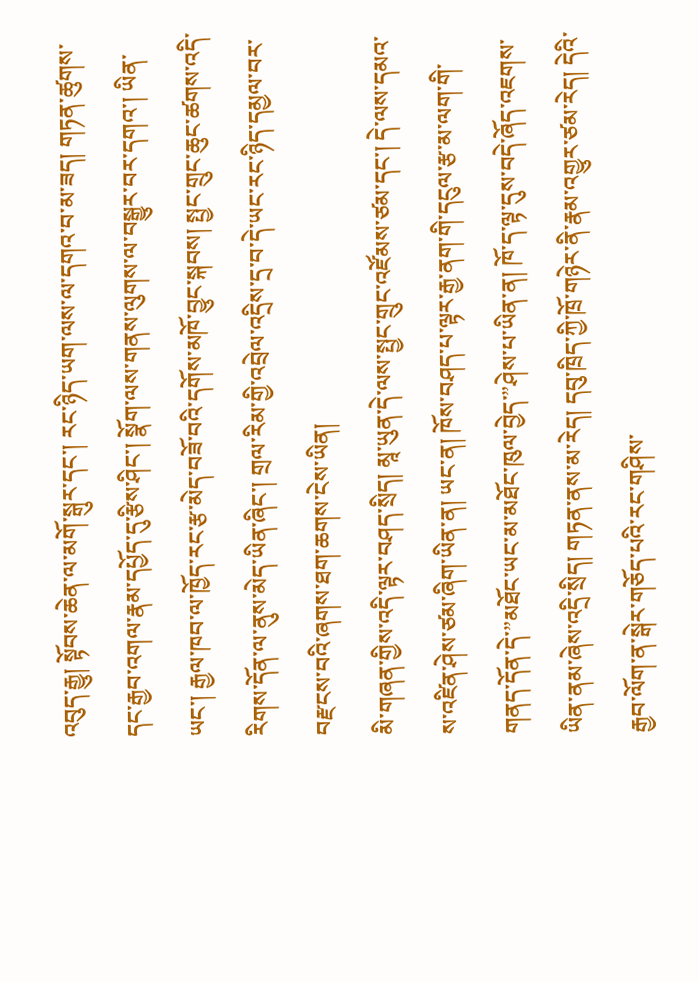འབུད་རྒྱུ། སྟོབས་ཆེན་ལ་མགོ་སྒུར་དང་། རང་ཉིད་ཡག་ལས་ལ་དགའ་བ་མ་ཟད། གཏན་ཚུགས་དང་རྒྱབ་འགལ་རྣམ་དཔྱོད་དུ་རྩིས་ཤིང་། སྣོག་ལས་གནས་ལུགས་ལ་བསྒྱུར་བར་དགའ་། ཡིན་ཡང་། རྒྱལ་ཁབ་ལ་ཁྱོད་རང་རྩ་མེད་བཟོ་བའི་དགོས་མཁོ་བྱུང་སྐབས། སྤྱང་གྲུང་ཆུང་ཚགས་འདི་རིགས་དོན་ལ་ནུས་མེད་ཡིན་ཞིང་། གྲལ་རིམ་གྱི་འབྲེལ་འདྲིས་དྲ་བ་དེ་ཡང་རང་ཉིད་དམྱལ་བར་བརྫངས་བའི་ཞགས་ཐག་ཆགས་ངེས་ཡིན།
མི་གཞན་གྱིས་འདི་ལྟར་བཤད་སྲིད། མཱ་ཡུན་དེ་ལས་སྤྱང་གྲུང་འཛོམས་ཙམ་དང་། དེ་ལས་དམའ་ས་འཛིན་ཤེས་ཙམ་ཞིག་ཡིན་ན། ཡང་ན། ཁོས་བཤད་པ་ལྟར་རྒྱ་ནག་གི་དངུལ་རྩ་མ་ལག་གི་གནད་དོན་དེ་”མཐོང་ཡང་མ་མཐོང་ཁུལ་བྱེད་”ཤེས་པ་ཡིན་ན། ཁོ་ད་ལྟ་དུས་བདེ་ཞོད་འཇགས་ཡིན་ནམ་ཞེས་འདྲི་སྲིད། གཏན་ནས་མ་རེད། དབུ་ཁྲིད་ཀྱི་ཁྲོ་གཉེར་ནི་རྣམ་འགྱུར་ཙམ་རེད། དེའི་རྒྱབ་ལོག་ན་སྒེར་གཅོད་པའི་རང་གཤིས་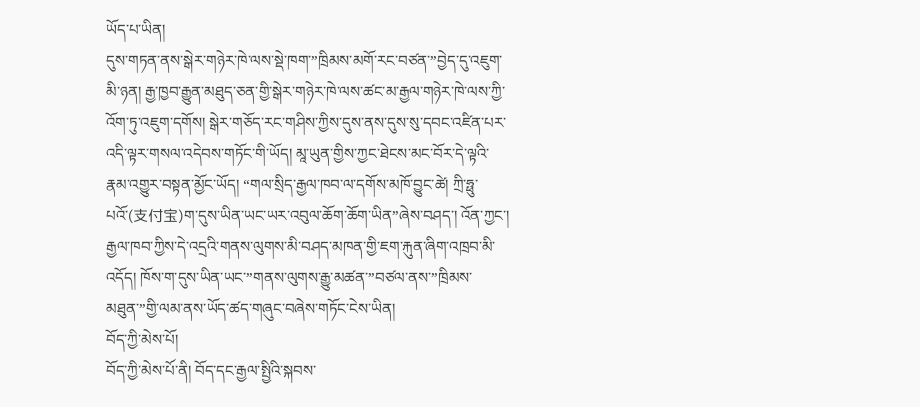ཡོད་པ་ཡིན།
དུས་གཏན་ནས་སྒེར་གཉེར་ཁེ་ལས་སྡེ་ཁག་”ཁྲིམས་མགོ་རང་བཙན་”བྱེད་དུ་འཇུག་མི་ཉན། རྒྱ་ཁྱབ་རྒྱུན་མཐུད་ཅན་གྱི་སྒེར་གཉེར་ཁེ་ལས་ཚང་མ་རྒྱལ་གཉེར་ཁེ་ལས་ཀྱི་འོག་ཏུ་འཇུག་དགོས། སྒེར་གཅོད་རང་གཤིས་ཀྱིས་དུས་ནས་དུས་སུ་དབང་འཛིན་པར་འདི་ལྟར་གསལ་འདེབས་གཏོང་གི་ཡོད། མཱ་ཡུན་གྱིས་ཀྱང་ཐེངས་མང་བོར་དེ་ལྟའི་རྣམ་འགྱུར་བསྟན་མྱོང་ཡོད། “གལ་སྲིད་རྒྱལ་ཁབ་ལ་དགོས་མཁོ་བྱུང་ཚེ། ཀྲི་ཧྥུ་པའོ་(支付宝)ག་དུས་ཡིན་ཡང་ཡར་འབུལ་ཆོག་ཆོག་ཡིན”ཞེས་བཤད་། འོན་ཀྱང་། རྒྱལ་ཁབ་ཀྱིས་དེ་འདྲའི་གནས་ལུགས་མི་བཤད་མཁན་གྱི་ཇག་རྐུན་ཞིག་འཁྲབ་མི་འདོད། ཁོས་ག་དུས་ཡིན་ཡང་”གནས་ལུགས་རྒྱུ་མཚན་”བཙལ་ནས་”ཁྲིམས་མཐུན་”གྱི་ལམ་ནས་ཡོད་ཚད་གཞུང་བཞེས་གཏོང་ངེས་ཡིན།
བོད་ཀྱི་མེས་པོ།
བོད་ཀྱི་མེས་པོ་ནི། བོད་དང་རྒྱལ་སྤྱིའི་སྐབས་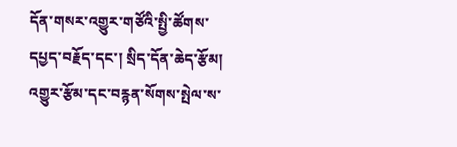དོན་གསར་འགྱུར་གཙོའི་སྤྱི་ཚོགས་དཔྱད་བརྗོད་དང་། སྲིད་དོན་ཆེད་རྩོམ། འགྱུར་རྩོམ་དང་བརྙན་སོགས་སྤེལ་ས་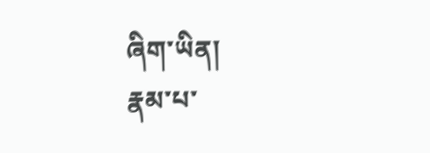ཞིག་ཡིན།
རྣམ་པ་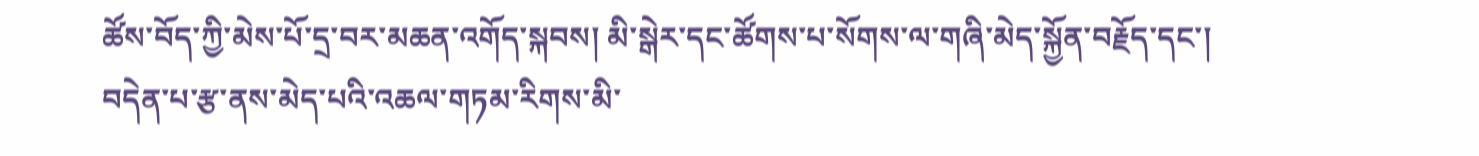ཚོས་བོད་ཀྱི་མེས་པོ་དྲ་བར་མཆན་འགོད་སྐབས། མི་སྒེར་དང་ཚོགས་པ་སོགས་ལ་གཞི་མེད་སྐྱོན་བརྗོད་དང་། བདེན་པ་རྩ་ནས་མེད་པའི་འཆལ་གཏམ་རིགས་མི་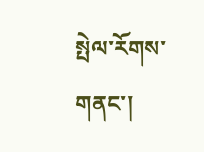སྤེལ་རོགས་གནང་།